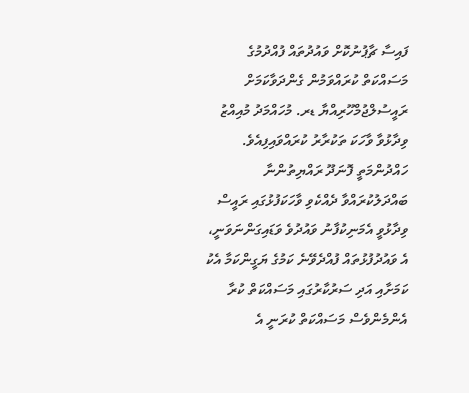ފައިސާ ޗާޕުނުކޮށް ވައުދުތައް ފުއްދުމުގެ މަސައްކަތް ކުރައްވަމުން ގެންދަވާކަމަށް ރައީސުލްޖުމްހޫރިއްޔާ ޑރ. މުހައްމަދު މުއިއްޒު ވިދާޅުވާ ވާހަކަ ތަކުރާރު ކުރައްވައިފިއެވެ.
ހައްދުންމަތީ ފޮނަދޫ ރައްޔިތުންނާ ބައްދަލުކުރައްވާ ދެއްކެވި ވާހަކަފުޅުގައި ރައީސް ވިދާޅުވީ އެމަނިކުފާނު ވައުދުވެ ވަޑައިގަންނަވަނީ، އެ ވައުދުފުޅުތައް ފުއްދެވޭނެ ކަމުގެ ޔަގީންކަމާ އެކު ކަމަށާއި އަދި ސަރުކާރުގައި މަސައްކަތް ކުރާ އެންމެންވެސް މަސައްކަތް ކުރަނީ އެ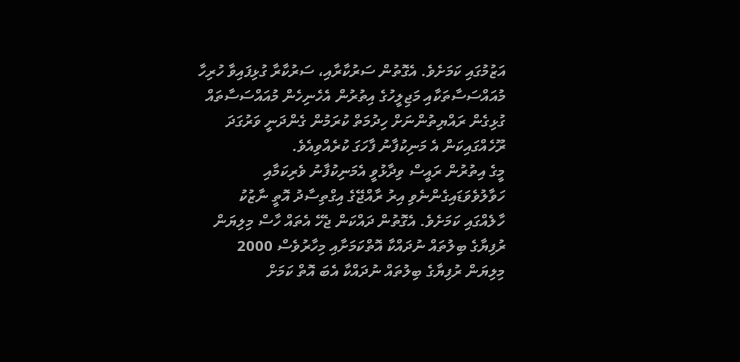އަޒުމުގައި ކަމަށެވެ. އެގޮތުން ސަރުކާރާއި، ސަރުކާރާ ގުޅިފައިވާ ހުރިހާ މުއައްސަސާތަކާއި މަޖިލީހުގެ އިތުރުން އެހެނިހެން މުއައްސަސާތައް ގުޅިގެން ރައްޔިތުންނަށް ހިދުމަތް ކުރަމުން ގެންދަނީ ވަރުގަދަ ރޫހެއްގައިކަން އެ މަނިކުފާނު ފާހަގަ ކުރެއްވިއެވެ.
މީގެ އިތުރުން ރައީސް ވިދާޅުވީ އެމަނިކުފާނު ވެރިކަމާއި ހަވާލުވެވަޑައިގެންނެވި އިރު ރާއްޖޭގެ އިގްތިސާދު އޮތީ ނާޒުކު ހާލެއްގައި ކަމަށެވެ. އެގޮތުން ދައްކަން ޖެހޭ އެތައް ހާސް މިލިޔަން ރުފިޔާގެ ބިލުތައް ނުދައްކާ އޮތްކަމަށާއި މިހާރުވެސް 2000 މިލިޔަން ރުފިޔާގެ ބިލުތައް ނުދައްކާ އެބަ އޮތް ކަމަށް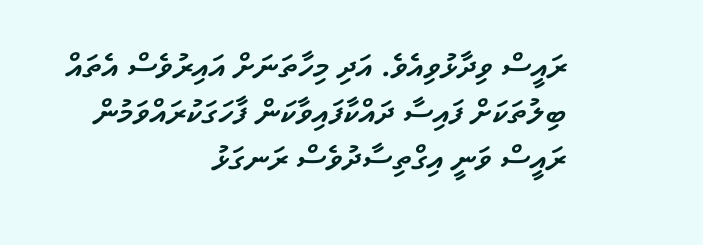ރައީސް ވިދާޅުވިއެވެ. އަދި މިހާތަނަށް އައިރުވެސް އެތައް ބިލުތަކަށް ފައިސާ ދައްކާފައިވާކަން ފާހަގަކުރައްވަމުން ރައީސް ވަނީ އިގްތިސާދުވެސް ރަނގަޅު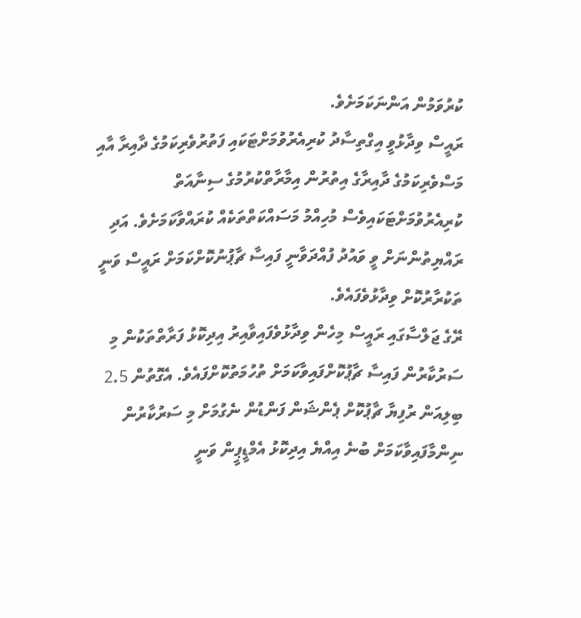ކުރުވަމުން އަންނަކަމަށެވެ.
ރައީސް ވިދާޅުވީ އިގްތިސާދު ކުރިއެރުވުމަށްޓަކައި ފަތުރުވެރިކަމުގެ ދާއިރާ އާއި މަސްވެރިކަމުގެ ދާއިރާގެ އިތުރުން އިމާރާތްކުރުމުގެ ސިނާއަތް ކުރިއެރުވުމަށްޓަކައިވެސް މުހިއްމު މަސައްކަތްތަކެއް ކުރައްވާކަމަށެވެ. އަދި ރައްޔިތުންނަށް ވީ ވައުދު ފުއްދަވާނީ ފައިސާ ޗާޕުނުކޮށްކަމަށް ރައީސް ވަނީ ތަކުރާރުކޮށް ވިދާޅުވެފައެވެ.
ރޭގެ ޖަލްސާގައި ރައީސް މިހެން ވިދާޅުވެފައިވާއިރު އިދިކޮޅު ފަރާތްތަކުން މި ސަރުކާރުން ފައިސާ ޗާޕުކޮށްފައިވާކަމަށް ތުހުމަތުކޮށްފައެވެ. އެގޮތުން 2.5 ބިލިއަން ރުފިޔާ ޗާޕުކޮށް ޕެންޝަން ފަންޑުން ނެގުމަށް މި ސަރުކާރުން ނިންމާފައިވާކަމަށް ބުނެ އިއްޔެ އިދިކޮޅު އެމްޑީޕީން ވަނީ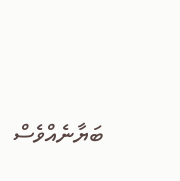ބަޔާނެއްވެސް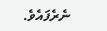ނެރެފައެވެ.